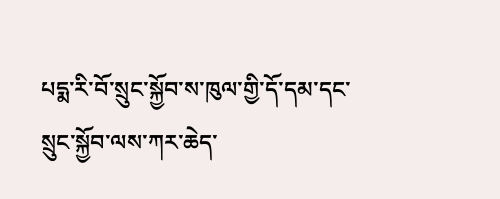པདྨ་རི་བོ་སྲུང་སྐྱོབ་ས་ཁུལ་གྱི་དོ་དམ་དང་སྲུང་སྐྱོབ་ལས་ཀར་ཆེད་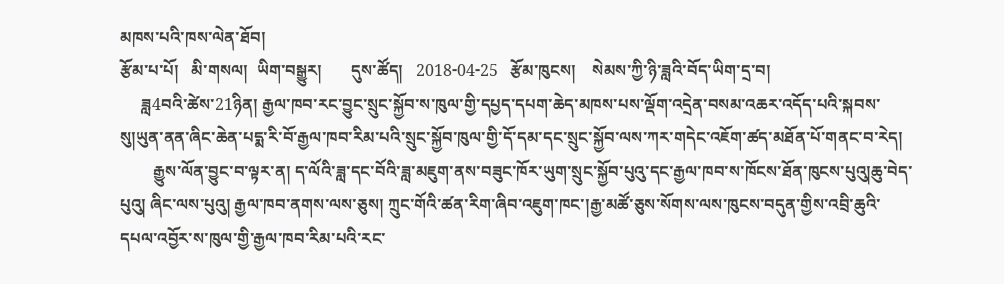མཁས་པའི་ཁས་ལེན་ཐོབ།
རྩོམ་པ་པོ།   མི་གསལ།  ཡིག་བསྒྱུར།       དུས་ཚོད།   2018-04-25   རྩོམ་ཁུངས།    སེམས་ཀྱི་ཉི་ཟླའི་བོད་ཡིག་དྲ་བ།
     ཟླ4བའི་ཚེས་21ཉིན། རྒྱལ་ཁབ་རང་བྱུང་སྲུང་སྐྱོབ་ས་ཁུལ་གྱི་དཔྱད་དཔག་ཆེད་མཁས་པས་ལྡོག་འདྲེན་བསམ་འཆར་འདོད་པའི་སྐབས་སུ།ཡུན་ནན་ཞིང་ཆེན་པདྨ་རི་བོ་རྒྱལ་ཁབ་རིམ་པའི་སྲུང་སྐྱོབ་ཁུལ་གྱི་དོ་དམ་དང་སྲུང་སྐྱོབ་ལས་ཀར་གདེང་འཇོག་ཚད་མཐོན་པོ་གནང་བ་རེད།
        རྒྱུས་ལོན་བྱུང་བ་ལྟར་ན། ད་ལོའི་ཟླ་དང་བོའི་ཟླ་མཇུག་ནས་བཟུང་ཁོར་ཡུག་སྲུང་སྐྱོབ་པུའུ་དང་རྒྱལ་ཁབ་ས་ཁོངས་ཐོན་ཁུངས་པུའུ།ཆུ་བེད་པུའུ། ཞིང་ལས་པུའུ། རྒྱལ་ཁབ་ནགས་ལས་ཅུས། ཀྲུང་གོའི་ཚན་རིག་ཞིབ་འཇུག་ཁང་།རྒྱ་མཚོ་ཅུས་སོགས་ལས་ཁུངས་བདུན་གྱིས་འབྲི་ཆུའི་དཔལ་འབྱོར་ས་ཁུལ་གྱི་རྒྱལ་ཁབ་རིམ་པའི་རང་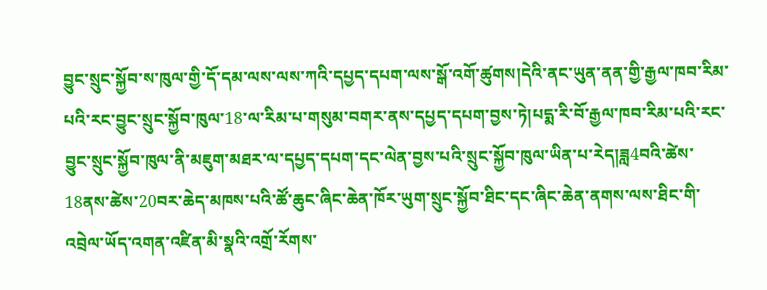བྱུང་སྲུང་སྐྱོབ་ས་ཁུལ་གྱི་དོ་དམ་ལས་ལས་ཀའི་དཔྱད་དཔག་ལས་སྒོ་འགོ་ཚུགས།དེའི་ནང་ཡུན་ནན་གྱི་རྒྱལ་ཁབ་རིམ་པའི་རང་བྱུང་སྲུང་སྐྱོབ་ཁུལ་18་ལ་རིམ་པ་གསུམ་བགར་ནས་དཔྱད་དཔག་བྱས་ཏེ།པདྨ་རི་བོ་རྒྱལ་ཁབ་རིམ་པའི་རང་བྱུང་སྲུང་སྐྱོབ་ཁུལ་ནི་མཇུག་མཐར་ལ་དཔྱད་དཔག་དང་ལེན་བྱས་པའི་སྲུང་སྐྱོབ་ཁུལ་ཡིན་པ་རེད།ཟླ4བའི་ཚེས་18ནས་ཚེས་20བར་ཆེད་མཁས་པའི་ཚོ་ཆུང་ཞིང་ཆེན་ཁོར་ཡུག་སྲུང་སྐྱོབ་ཐིང་དང་ཞིང་ཆེན་ནགས་ལས་ཐིང་གི་འབྲེལ་ཡོད་འགན་འཛིན་མི་སྣའི་འགྲོ་རོགས་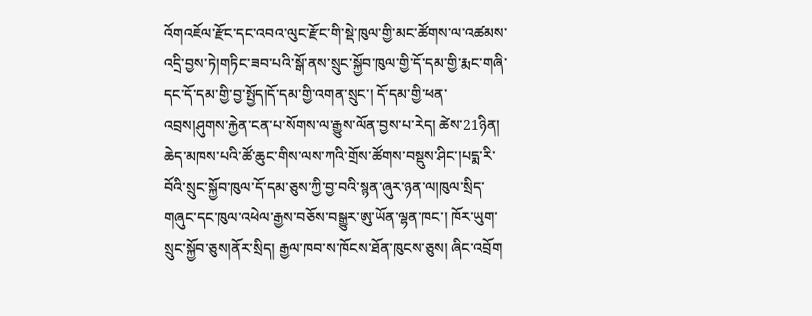འོགའཇོལ་རྫོང་དང་འབའ་ལུང་རྫོང་གི་སྡེ་ཁུལ་གྱི་མང་ཚོགས་ལ་འཚམས་འདྲི་བྱས་ཏེ།གཏིང་ཟབ་པའི་སྒོ་ནས་སྲུང་སྐྱོབ་ཁུལ་གྱི་དོ་དམ་གྱི་རྨང་གཞི་དང་དོ་དམ་གྱི་བྱ་སྤྱོད།དོ་དམ་གྱི་འགན་སྲུང་། དོ་དམ་གྱི་ཕན་འབྲས།ཤུགས་རྐྱེན་ངན་པ་སོགས་ལ་རྒྱུས་ལོན་བྱས་པ་རེད། ཚེས་21ཉིན། ཆེད་མཁས་པའི་ཚོ་ཆུང་གིས་ལས་ཀའི་གྲོས་ཚོགས་བསྡུས་ཤིང་།པདྨ་རི་བོའི་སྲུང་སྐྱོབ་ཁུལ་དོ་དམ་ཅུས་ཀྱི་བྱ་བའི་སྙན་ཞུར་ཉན་ལ།ཁུལ་སྲིད་གཞུང་དང་ཁུལ་འཕེལ་རྒྱས་བཅོས་བསྒྱུར་ཨུ་ཡོན་ལྷན་ཁང་། ཁོར་ཡུག་སྲུང་སྐྱོབ་ཅུས།ནོར་སྲིད། རྒྱལ་ཁབ་ས་ཁོངས་ཐོན་ཁུངས་ཅུས། ཞིང་འབྲོག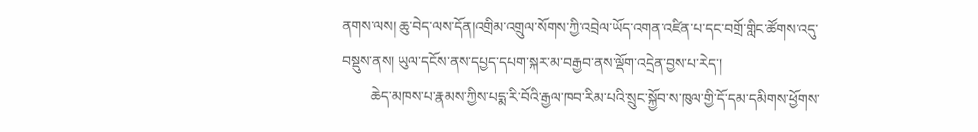ནགས་ལས། ཆུ་བེད་ལས་དོན།འགྲིམ་འགྲུལ་སོགས་ཀྱི་འབྲེལ་ཡོད་འགན་འཛིན་པ་དང་བགྲོ་གླིང་ཚོགས་འདུ་བསྡུས་ནས། ཡུལ་དངོས་ནས་དཔྱད་དཔག་སྐར་མ་བརྒྱབ་ནས་ལྡོག་འདྲེན་བྱས་པ་རེད་།
        ཆེད་མཁས་པ་རྣམས་ཀྱིས་པདྨ་རི་བོའི་རྒྱལ་ཁབ་རིམ་པའི་སྲུང་སྐྱོབ་ས་ཁུལ་གྱི་དོ་དམ་དམིགས་ཕྱོགས་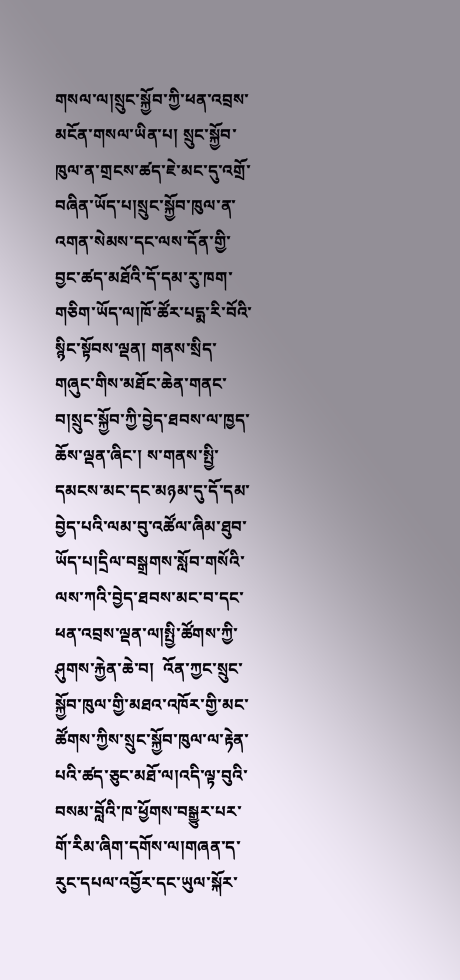གསལ་ལ།སྲུང་སྐྱོབ་ཀྱི་ཕན་འབྲས་མངོན་གསལ་ཡིན་པ། སྲུང་སྐྱོབ་ཁུལ་ན་གྲངས་ཚད་ཇེ་མང་དུ་འགྲོ་བཞིན་ཡོད་པ།སྲུང་སྐྱོབ་ཁུལ་ན་འགན་སེམས་དང་ལས་དོན་གྱི་བྱང་ཚད་མཐོའི་དོ་དམ་རུ་ཁག་གཅིག་ཡོད་ལ།ཁོ་ཚོར་པདྨ་རི་བོའི་སྙིང་སྟོབས་ལྡན། གནས་སྲིད་གཞུང་གིས་མཐོང་ཆེན་གནང་བ།སྲུང་སྐྱོབ་ཀྱི་བྱེད་ཐབས་ལ་ཁྱད་ཆོས་ལྡན་ཞིང་། ས་གནས་སྤྱི་དམངས་མང་དང་མཉམ་དུ་དོ་དམ་བྱེད་པའི་ལམ་བུ་འཚོལ་ཞིམ་ཐུབ་ཡོད་པ།དྲིལ་བསྒྲགས་སློབ་གསོའི་ལས་ཀའི་བྱེད་ཐབས་མང་བ་དང་ཕན་འབྲས་ལྡན་ལ།སྤྱི་ཚོགས་ཀྱི་ཤུགས་རྐྱེན་ཆེ་བ།  འོན་ཀྱང་སྲུང་སྐྱོབ་ཁུལ་གྱི་མཐའ་འཁོར་གྱི་མང་ཚོགས་ཀྱིས་སྲུང་སྐྱོབ་ཁུལ་ལ་རྟེན་པའི་ཚད་ཅུང་མཐོ་ལ།འདི་ལྟ་བུའི་བསམ་བློའི་ཁ་ཕྱོགས་བསྒྱུར་པར་གོ་རིམ་ཞིག་དགོས་ལ།གཞན་ད་རུང་དཔལ་འབྱོར་དང་ཡུལ་སྐོར་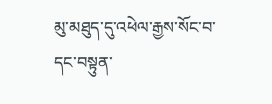མུ་མཐུད་དུ་འཕེལ་རྒྱས་སོང་བ་དང་བསྟུན་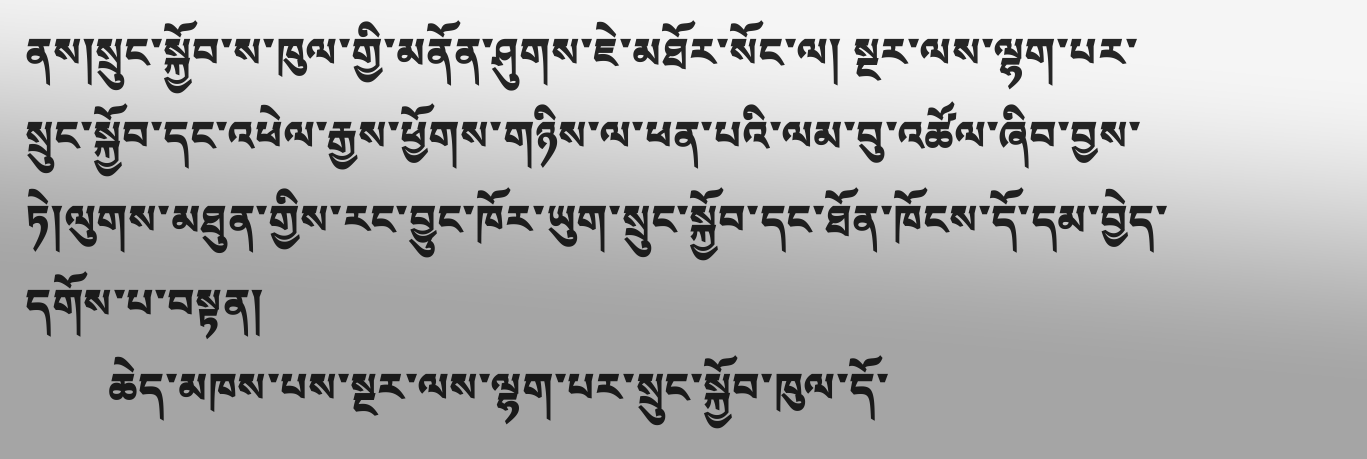ནས།སྲུང་སྐྱོབ་ས་ཁུལ་གྱི་མནོན་ཤུགས་ཇེ་མཐོར་སོང་ལ། སྔར་ལས་ལྷག་པར་སྲུང་སྐྱོབ་དང་འཕེལ་རྒྱས་ཕྱོགས་གཉིས་ལ་ཕན་པའི་ལམ་བུ་འཚོལ་ཞིབ་བྱས་ཏེ།ལུགས་མཐུན་གྱིས་རང་བྱུང་ཁོར་ཡུག་སྲུང་སྐྱོབ་དང་ཐོན་ཁོངས་དོ་དམ་བྱེད་དགོས་པ་བསྟན།
        ཆེད་མཁས་པས་སྔར་ལས་ལྷག་པར་སྲུང་སྐྱོབ་ཁུལ་དོ་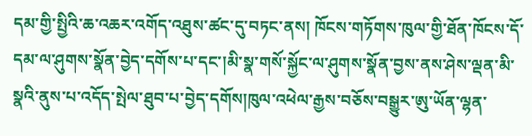དམ་གྱི་སྤྱིའི་ཆ་འཆར་འགོད་འཐུས་ཚང་དུ་བཏང་ནས། ཁོངས་གཏོགས་ཁུལ་གྱི་ཐོན་ཁོངས་དོ་དམ་ལ་ཤུགས་སྣོན་བྱེད་དགོས་པ་དང་།མི་སྣ་གསོ་སྐྱོང་ལ་ཤུགས་སྣོན་བྱས་ནས་ཤེས་ལྡན་མི་སྣའི་ནུས་པ་འདོད་སྤེལ་ཐུབ་པ་བྱེད་དགོས།ཁུལ་འཕེལ་རྒྱས་བཅོས་བསྒྱུར་ཨུ་ཡོན་ལྷན་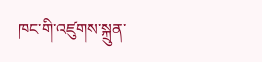ཁང་གི་འཛུགས་སྐྲུན་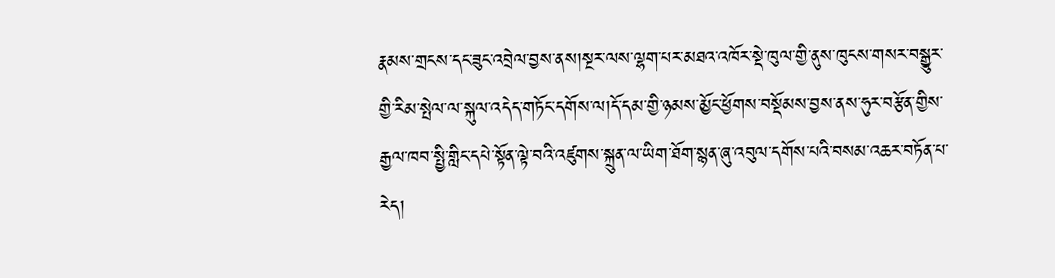རྣམས་གྲངས་དང་ཟུང་འབྲེལ་བྱས་ནས།སྔར་ལས་ལྷག་པར་མཐའ་འཁོར་སྡེ་ཁུལ་གྱི་ནུས་ཁུངས་གསར་བསྒྱུར་གྱི་རིམ་སྤེལ་ལ་སྐུལ་འདེད་གཏོང་དགོས་ལ།དོ་དམ་གྱི་ཉམས་མྱོང་ཕྱོགས་བསྡོམས་བྱས་ནས་ཧུར་བརྩོན་གྱིས་རྒྱལ་ཁབ་སྤྱི་གླིང་དཔེ་སྟོན་ལྟེ་བའི་འཛུགས་སྐྲུན་ལ་ཡིག་ཐོག་སྙན་ཞུ་འབུལ་དགོས་པའི་བསམ་འཆར་བཏོན་པ་རེད།